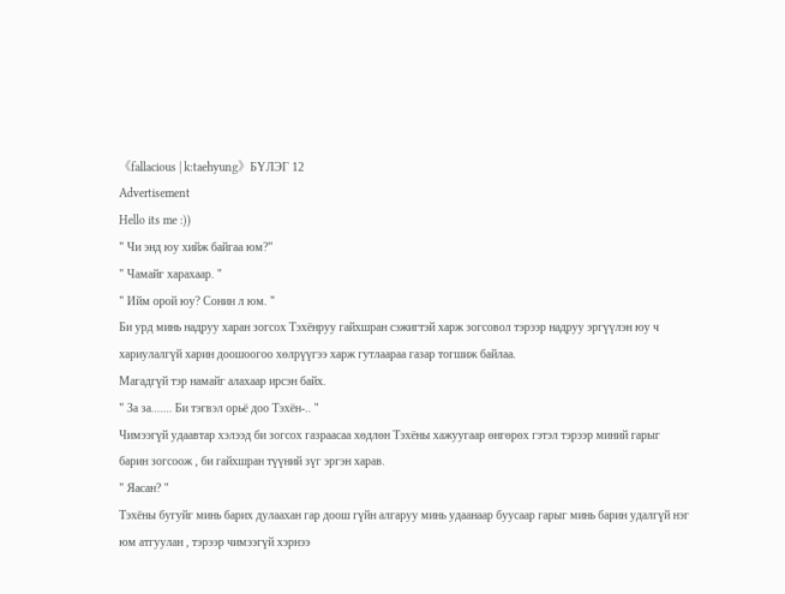《fallacious | k:taehyung》БҮЛЭГ 12
Advertisement
Hello its me :))
" Чи энд юу хийж байгаа юм?"
" Чамайг харахаар. "
" Ийм орой юу? Сонин л юм. "
Би урд минь надруу харан зогсох Тэхёнруу гайхшран сэжигтэй харж зогсовол тэрээр надруу эргүүлэн юу ч хариулалгүй харин доошоогоо хөлрүүгээ харж гутлаараа газар тогшиж байлаа.
Магадгүй тэр намайг алахаар ирсэн байх.
" За за....... Би тэгвэл орьё доо Тэхён-.. "
Чимээгүй удаавтар хэлээд би зогсох газраасаа хөдлөн Тэхёны хажуугаар өнгөрөх гэтэл тэрээр миний гарыг барин зогсоож , би гайхшран түүний зүг эргэн харав.
" Яасан? "
Тэхёны бугуйг минь барих дулаахан гар доош гүйн алгаруу минь удаанаар буусаар гарыг минь барин удалгүй нэг юм атгуулан , тэрээр чимээгүй хэрнээ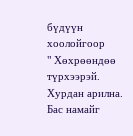бүдүүн хоолойгоор
" Хөхрөөндөө түрхээрэй. Хурдан арилна. Бас намайг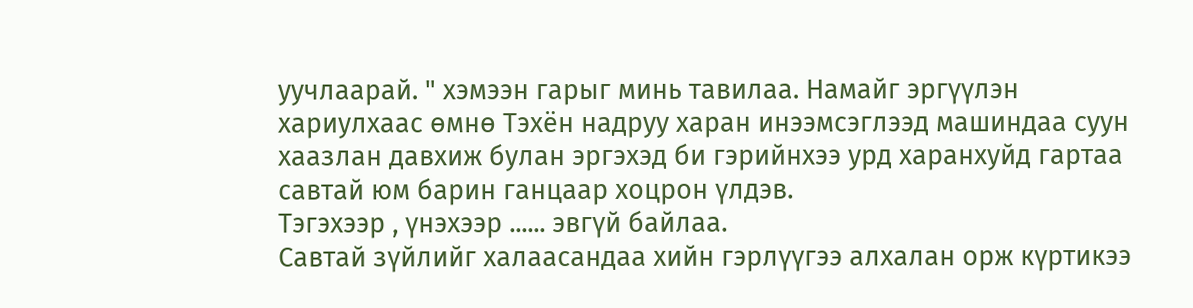уучлаарай. " хэмээн гарыг минь тавилаа. Намайг эргүүлэн хариулхаас өмнө Тэхён надруу харан инээмсэглээд машиндаа суун хаазлан давхиж булан эргэхэд би гэрийнхээ урд харанхуйд гартаа савтай юм барин ганцаар хоцрон үлдэв.
Тэгэхээр , үнэхээр ...... эвгүй байлаа.
Савтай зүйлийг халаасандаа хийн гэрлүүгээ алхалан орж күртикээ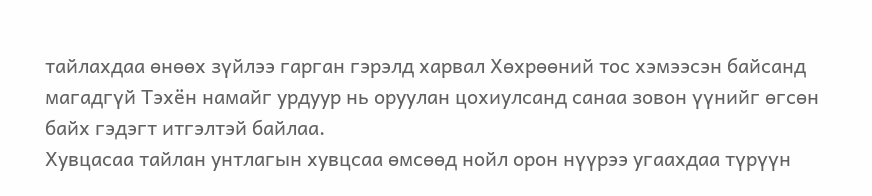тайлахдаа өнөөх зүйлээ гарган гэрэлд харвал Хөхрөөний тос хэмээсэн байсанд магадгүй Тэхён намайг урдуур нь оруулан цохиулсанд санаа зовон үүнийг өгсөн байх гэдэгт итгэлтэй байлаа.
Хувцасаа тайлан унтлагын хувцсаа өмсөөд нойл орон нүүрээ угаахдаа түрүүн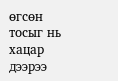өгсөн тосыг нь хацар дээрээ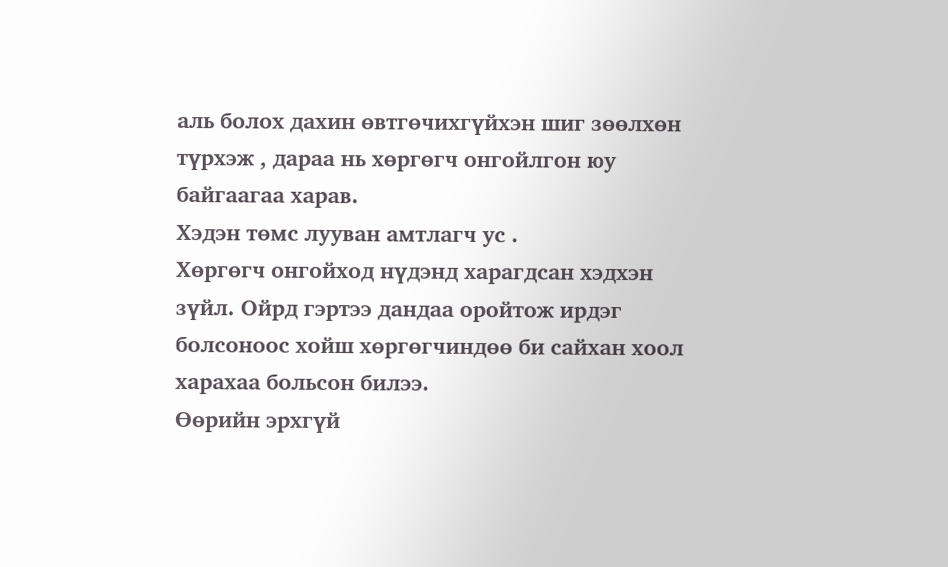аль болох дахин өвтгөчихгүйхэн шиг зөөлхөн түрхэж , дараа нь хөргөгч онгойлгон юу байгаагаа харав.
Хэдэн төмс лууван амтлагч ус .
Хөргөгч онгойход нүдэнд харагдсан хэдхэн зүйл. Ойрд гэртээ дандаа оройтож ирдэг болсоноос хойш хөргөгчиндөө би сайхан хоол харахаа больсон билээ.
Өөрийн эрхгүй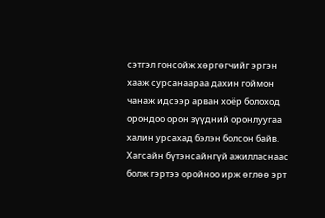сэтгэл гонсойж хөргөгчийг эргэн хааж сурсанаараа дахин гоймон чанаж идсээр арван хоёр болоход орондоо орон зүүдний оронлуугаа халин урсахад бэлэн болсон байв.
Хагсайн бүтэнсайнгүй ажилласнаас болж гэртээ оройноо ирж өглөө эрт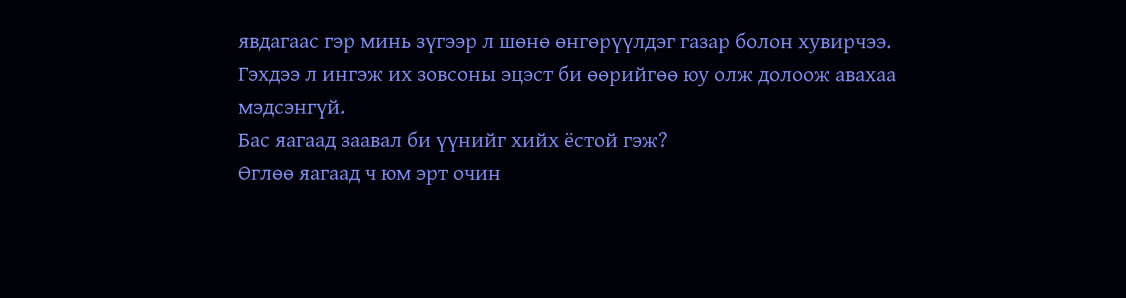явдагаас гэр минь зүгээр л шөнө өнгөрүүлдэг газар болон хувирчээ.
Гэхдээ л ингэж их зовсоны эцэст би өөрийгөө юу олж долоож авахаа мэдсэнгүй.
Бас яагаад заавал би үүнийг хийх ёстой гэж?
Өглөө яагаад ч юм эрт очин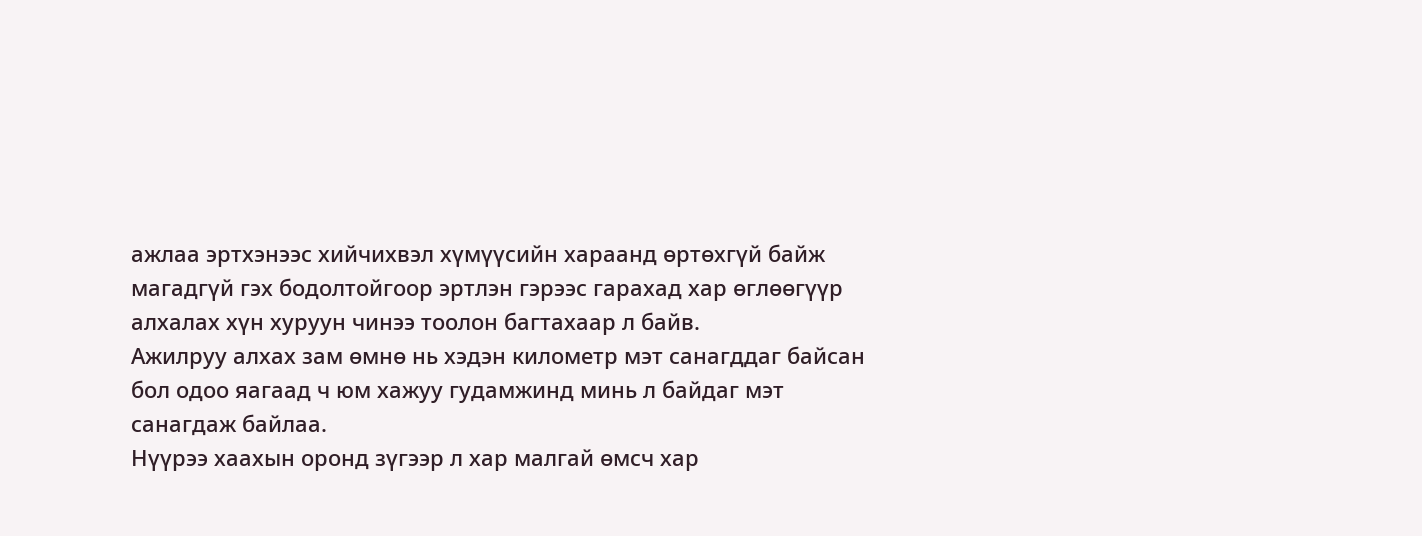ажлаа эртхэнээс хийчихвэл хүмүүсийн хараанд өртөхгүй байж магадгүй гэх бодолтойгоор эртлэн гэрээс гарахад хар өглөөгүүр алхалах хүн хуруун чинээ тоолон багтахаар л байв.
Ажилруу алхах зам өмнө нь хэдэн километр мэт санагддаг байсан бол одоо яагаад ч юм хажуу гудамжинд минь л байдаг мэт санагдаж байлаа.
Нүүрээ хаахын оронд зүгээр л хар малгай өмсч хар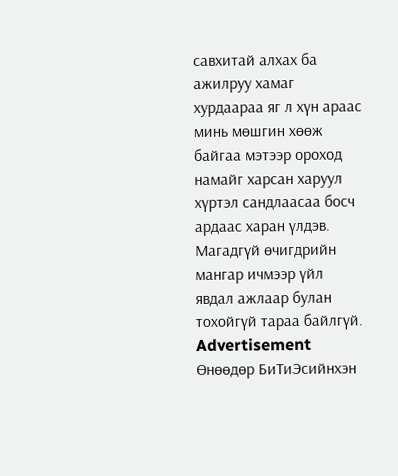савхитай алхах ба ажилруу хамаг хурдаараа яг л хүн араас минь мөшгин хөөж байгаа мэтээр ороход намайг харсан харуул хүртэл сандлаасаа босч ардаас харан үлдэв.
Магадгүй өчигдрийн мангар ичмээр үйл явдал ажлаар булан тохойгүй тараа байлгүй.
Advertisement
Өнөөдөр БиТиЭсийнхэн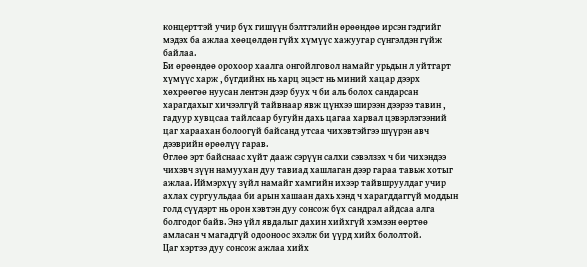концерттэй учир бүх гишүүн бэлтгэлийн өрөөндөө ирсэн гэдгийг мэдэх ба ажлаа хөөцөлдөн гүйх хүмүүс хажуугар сүнгэлдэн гүйж байлаа.
Би өрөөндөө орохоор хаалга онгойлговол намайг урьдын л уйтгарт хүмүүс харж , бүгдийнх нь харц эцэст нь миний хацар дээрх хөхрөөгөө нуусан лентэн дээр буух ч би аль болох сандарсан харагдахыг хичээлгүй тайвнаар явж цүнхээ ширээн дээрээ тавин , гадуур хувцсаа тайлсаар бугуйн дахь цагаа харвал цэвэрлэгээний цаг хараахан болоогүй байсанд утсаа чихэвтэйгээ шүүрэн авч дээврийн өрөөлүү гарав.
Өглөө эрт байснаас хүйт дааж сэрүүн салхи сэвэлзэх ч би чихэндээ чихэвч зүүн намуухан дуу тавиад хашлаган дээр гараа тавьж хотыг ажлаа. Иймэрхүү зүйл намайг хамгийн ихээр тайвшруулдаг учир ахлах сургуульдаа би арын хашаан дахь хэнд ч харагддаггүй моддын голд сүүдэрт нь орон хэвтэн дуу сонсож бүх сандрал айдсаа алга болгодог байв. Энэ үйл явдалыг дахин хийхгүй хэмээн өөртөө амласан ч магадгүй одооноос эхэлж би үүрд хийх бололтой.
Цаг хэртээ дуу сонсож ажлаа хийх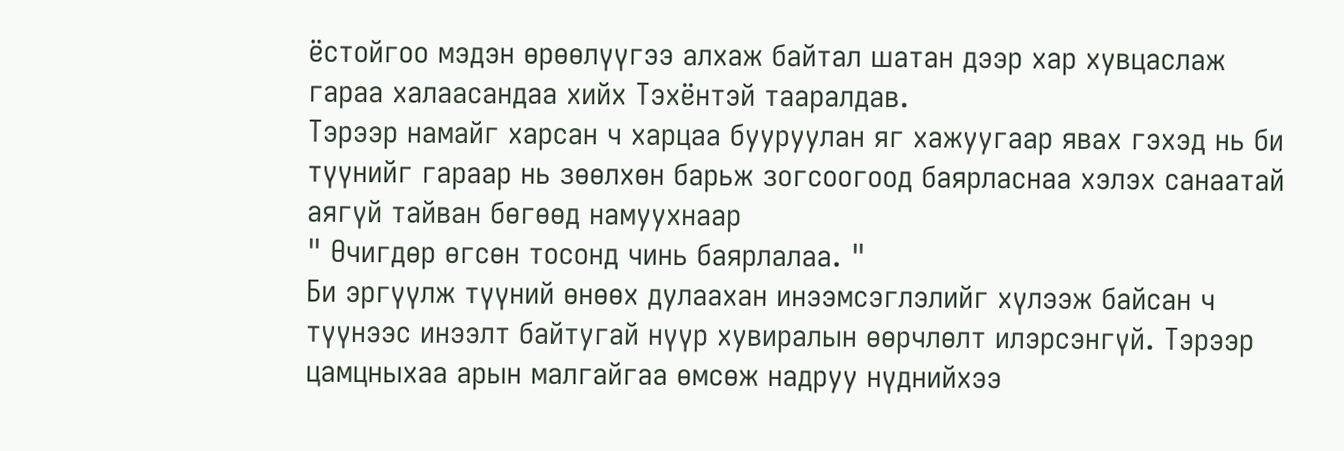ёстойгоо мэдэн өрөөлүүгээ алхаж байтал шатан дээр хар хувцаслаж гараа халаасандаа хийх Тэхёнтэй тааралдав.
Тэрээр намайг харсан ч харцаа бууруулан яг хажуугаар явах гэхэд нь би түүнийг гараар нь зөөлхөн барьж зогсоогоод баярласнаа хэлэх санаатай аягүй тайван бөгөөд намуухнаар
" Өчигдөр өгсөн тосонд чинь баярлалаа. "
Би эргүүлж түүний өнөөх дулаахан инээмсэглэлийг хүлээж байсан ч түүнээс инээлт байтугай нүүр хувиралын өөрчлөлт илэрсэнгүй. Тэрээр цамцныхаа арын малгайгаа өмсөж надруу нүднийхээ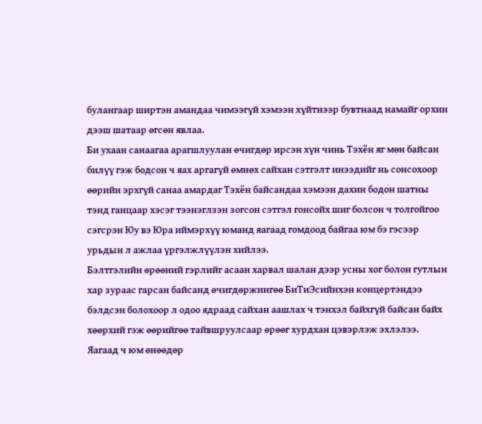булангаар ширтэн амандаа чимээгүй хэмээн хүйтнээр бувтнаад намайг орхин дээш шатаар өгсөн явлаа.
Би ухаан санаагаа арагшлуулан өчигдөр ирсэн хүн чинь Тэхён яг мөн байсан билүү гэж бодсон ч яах аргагүй өмнөх сайхан сэтгэлт инээдийг нь сонсохоор өөрийн эрхгүй санаа амардаг Тэхён байсандаа хэмээн дахин бодон шатны тэнд ганцаар хэсэг тээнэглзэн зогсон сэтгэл гонсойх шиг болсон ч толгойгоо сэгсрэн Юу вэ Юра иймэрхүү юманд яагаад гомдоод байгаа юм бэ гэсээр урьдын л ажлаа үргэлжлүүлэн хийлээ.
Бэлтгэлийн өрөөний гэрлийг асаан харвал шалан дээр усны хог болон гутлын хар зураас гарсан байсанд өчигдөржингөө БиТиЭсийнхэн концертэндээ бэлдсэн болохоор л одоо ядраад сайхан аашлах ч тэнхэл байхгүй байсан байх хөөрхий гэж өөрийгөө тайвшруулсаар өрөөг хурдхан цэвэрлэж эхлэлээ.
Яагаад ч юм өнөөдөр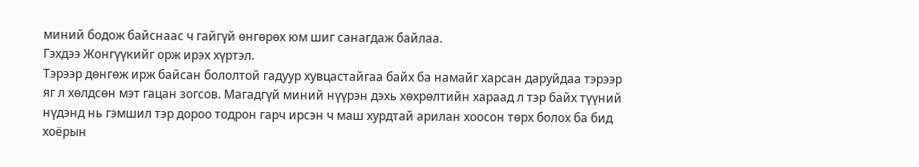миний бодож байснаас ч гайгүй өнгөрөх юм шиг санагдаж байлаа.
Гэхдээ Жонгүүкийг орж ирэх хүртэл.
Тэрээр дөнгөж ирж байсан бололтой гадуур хувцастайгаа байх ба намайг харсан даруйдаа тэрээр яг л хөлдсөн мэт гацан зогсов. Магадгүй миний нүүрэн дэхь хөхрөлтийн хараад л тэр байх түүний нүдэнд нь гэмшил тэр дороо тодрон гарч ирсэн ч маш хурдтай арилан хоосон төрх болох ба бид хоёрын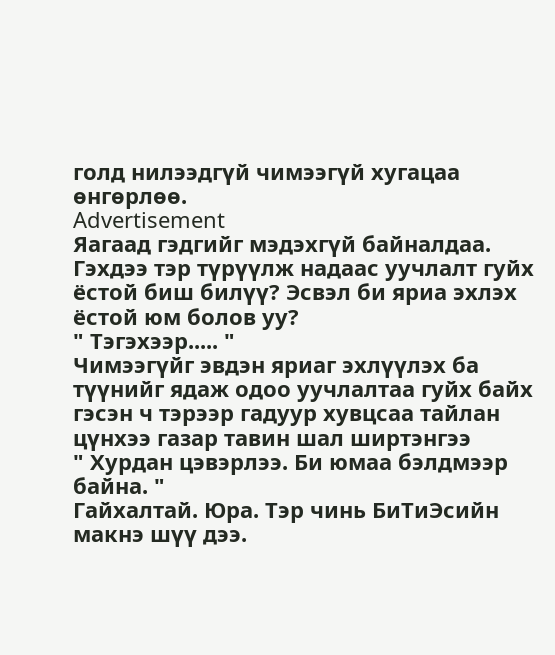голд нилээдгүй чимээгүй хугацаа өнгөрлөө.
Advertisement
Яагаад гэдгийг мэдэхгүй байналдаа. Гэхдээ тэр түрүүлж надаас уучлалт гуйх ёстой биш билүү? Эсвэл би яриа эхлэх ёстой юм болов уу?
" Тэгэхээр..... "
Чимээгүйг эвдэн яриаг эхлүүлэх ба түүнийг ядаж одоо уучлалтаа гуйх байх гэсэн ч тэрээр гадуур хувцсаа тайлан цүнхээ газар тавин шал ширтэнгээ
" Хурдан цэвэрлээ. Би юмаа бэлдмээр байна. "
Гайхалтай. Юра. Тэр чинь БиТиЭсийн макнэ шүү дээ.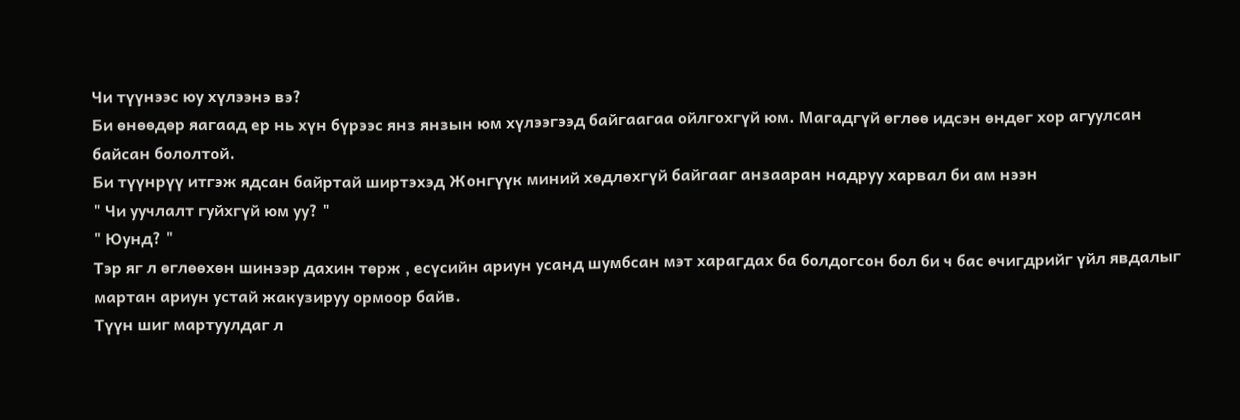Чи түүнээс юу хүлээнэ вэ?
Би өнөөдөр яагаад ер нь хүн бүрээс янз янзын юм хүлээгээд байгаагаа ойлгохгүй юм. Магадгүй өглөө идсэн өндөг хор агуулсан байсан бололтой.
Би түүнрүү итгэж ядсан байртай ширтэхэд Жонгүүк миний хөдлөхгүй байгааг анзааран надруу харвал би ам нээн
" Чи уучлалт гуйхгүй юм уу? "
" Юунд? "
Тэр яг л өглөөхөн шинээр дахин төрж , есүсийн ариун усанд шумбсан мэт харагдах ба болдогсон бол би ч бас өчигдрийг үйл явдалыг мартан ариун устай жакузируу ормоор байв.
Түүн шиг мартуулдаг л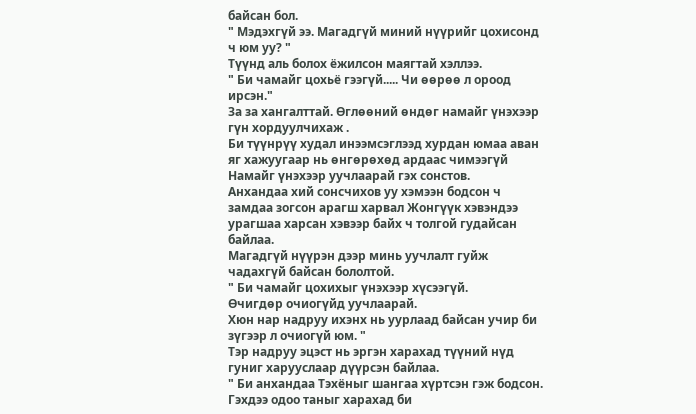байсан бол.
" Мэдэхгүй ээ. Магадгүй миний нүүрийг цохисонд ч юм уу? "
Түүнд аль болох ёжилсон маягтай хэллээ.
" Би чамайг цохьё гээгүй..... Чи өөрөө л ороод ирсэн."
За за хангалттай. Өглөөний өндөг намайг үнэхээр гүн хордуулчихаж .
Би түүнрүү худал инээмсэглээд хурдан юмаа аван яг хажуугаар нь өнгөрөхөд ардаас чимээгүй Намайг үнэхээр уучлаарай гэх сонстов.
Анхандаа хий сонсчихов уу хэмээн бодсон ч замдаа зогсон арагш харвал Жонгүүк хэвэндээ урагшаа харсан хэвээр байх ч толгой гудайсан байлаа.
Магадгүй нүүрэн дээр минь уучлалт гуйж чадахгүй байсан бололтой.
" Би чамайг цохихыг үнэхээр хүсээгүй.
Өчигдөр очиогүйд уучлаарай.
Хюн нар надруу ихэнх нь уурлаад байсан учир би зүгээр л очиогүй юм. "
Тэр надруу эцэст нь эргэн харахад түүний нүд гуниг харууслаар дүүрсэн байлаа.
" Би анхандаа Тэхёныг шангаа хүртсэн гэж бодсон. Гэхдээ одоо таныг харахад би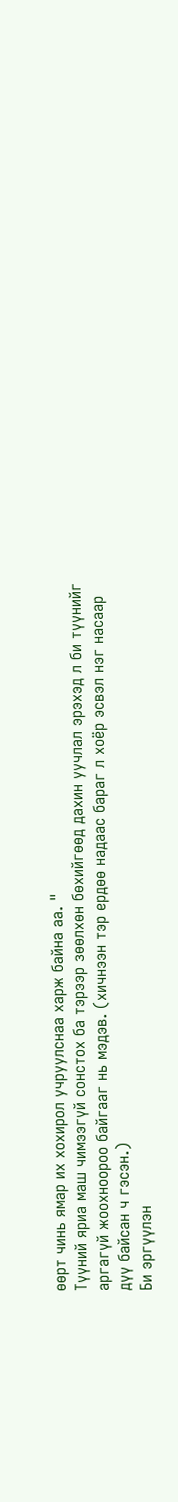өөрт чинь ямар их хохирол учруулснаа харж байна аа. "
Түүний яриа маш чимээгүй сонстох ба тэрээр зөөлхөн бөхийгөөд дахин уучлал эрэхэд л би түүнийг аргагүй жоохноороо байгааг нь мэдэв. (хичнээн тэр ердөө надаас бараг л хоёр эсвэл нэг насаар дүү байсан ч гэсэн.)
Би эргүүлэн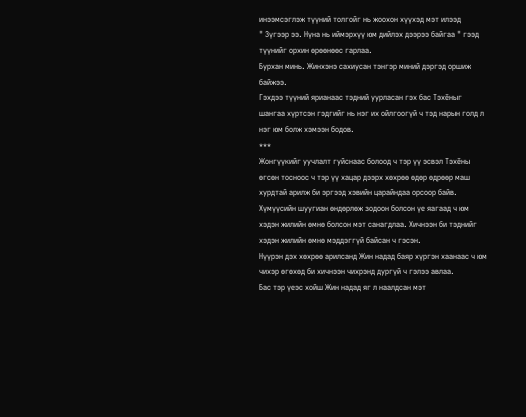инээмсэглэж түүний толгойг нь жоохон хүүхэд мэт илээд
" Зүгээр ээ. Нүна нь иймэрхүү юм дийлэх дээрээ байгаа " гээд түүнийг орхин өрөөнөөс гарлаа.
Бурхан минь. Жинхэнэ сахиусан тэнгэр миний дэргэд оршиж байжээ.
Гэхдээ түүний ярианаас тэдний уурласан гэх бас Тэхёныг шангаа хүртсэн гэдгийг нь нэг их ойлгоогүй ч тэд нарын голд л нэг юм болж хэмээн бодов.
***
Жонгүүкийг уучлалт гуйснаас болоод ч тэр үү эсвэл Тэхёны өгсөн тосноос ч тэр үү хацар дээрх хөхрөө өдөр өдрөөр маш хурдтай арилж би эргээд хэвийн царайндаа орсоор байв. Хүмүүсийн шуугиан өндөрлөж зодоон болсон үе яагаад ч юм хэдэн жилийн өмнө болсон мэт санагдлаа. Хичнээн би тэднийг хэдэн жилийн өмнө мэддэггүй байсан ч гэсэн.
Нүүрэн дэх хөхрөө арилсанд Жин надад баяр хүргэн хаанаас ч юм чихэр өгөхөд би хичнээн чихрэнд дургүй ч гэлээ авлаа.
Бас тэр үеэс хойш Жин надад яг л наалдсан мэт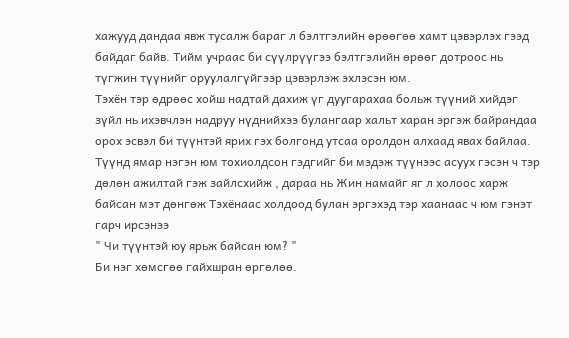хажууд дандаа явж тусалж бараг л бэлтгэлийн өрөөгөө хамт цэвэрлэх гээд байдаг байв. Тийм учраас би сүүлрүүгээ бэлтгэлийн өрөөг дотроос нь түгжин түүнийг оруулалгүйгээр цэвэрлэж эхлэсэн юм.
Тэхён тэр өдрөөс хойш надтай дахиж үг дуугарахаа больж түүний хийдэг зүйл нь ихэвчлэн надруу нүднийхээ булангаар хальт харан эргэж байрандаа орох эсвэл би түүнтэй ярих гэх болгонд утсаа оролдон алхаад явах байлаа.
Түүнд ямар нэгэн юм тохиолдсон гэдгийг би мэдэж түүнээс асуух гэсэн ч тэр дөлөн ажилтай гэж зайлсхийж , дараа нь Жин намайг яг л холоос харж байсан мэт дөнгөж Тэхёнаас холдоод булан эргэхэд тэр хаанаас ч юм гэнэт гарч ирсэнээ
" Чи түүнтэй юу ярьж байсан юм? "
Би нэг хөмсгөө гайхшран өргөлөө.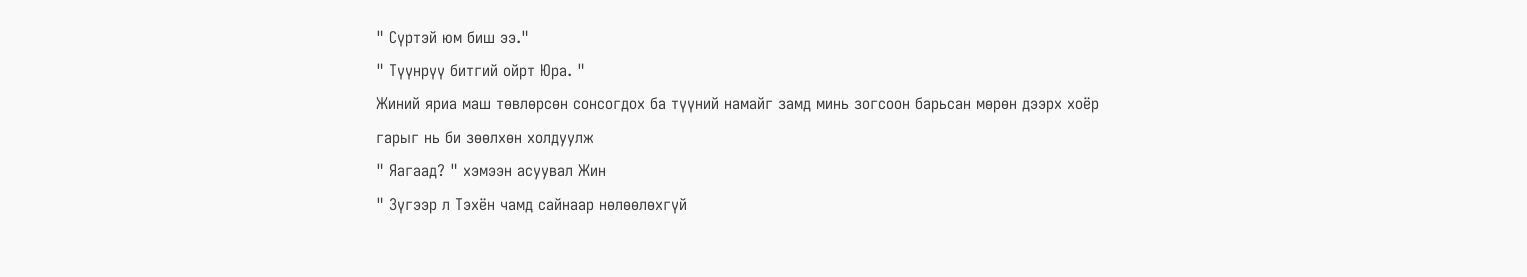" Сүртэй юм биш ээ."
" Түүнрүү битгий ойрт Юра. "
Жиний яриа маш төвлөрсөн сонсогдох ба түүний намайг замд минь зогсоон барьсан мөрөн дээрх хоёр гарыг нь би зөөлхөн холдуулж
" Яагаад? " хэмээн асуувал Жин
" Зүгээр л Тэхён чамд сайнаар нөлөөлөхгүй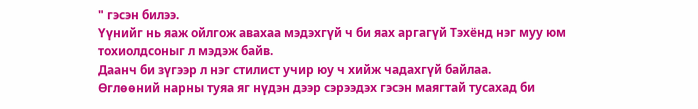" гэсэн билээ.
Үүнийг нь яаж ойлгож авахаа мэдэхгүй ч би яах аргагүй Тэхёнд нэг муу юм тохиолдсоныг л мэдэж байв.
Даанч би зүгээр л нэг стилист учир юу ч хийж чадахгүй байлаа.
Өглөөний нарны туяа яг нүдэн дээр сэрээдэх гэсэн маягтай тусахад би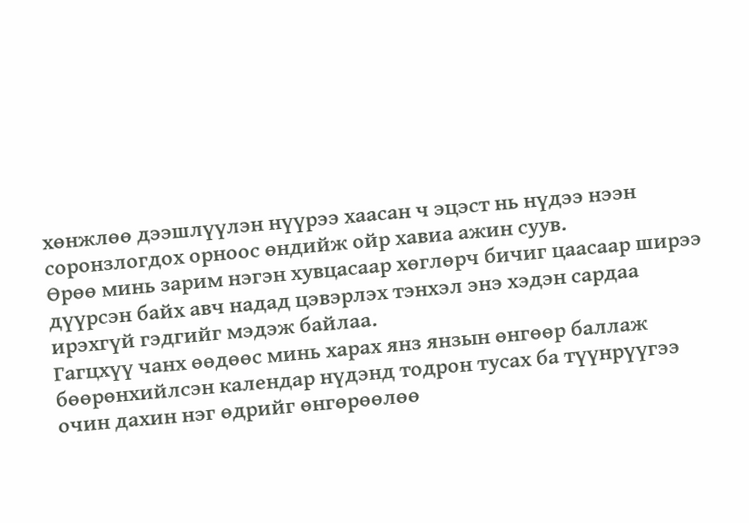хөнжлөө дээшлүүлэн нүүрээ хаасан ч эцэст нь нүдээ нээн соронзлогдох орноос өндийж ойр хавиа ажин суув.
Өрөө минь зарим нэгэн хувцасаар хөглөрч бичиг цаасаар ширээ дүүрсэн байх авч надад цэвэрлэх тэнхэл энэ хэдэн сардаа ирэхгүй гэдгийг мэдэж байлаа.
Гагцхүү чанх өөдөөс минь харах янз янзын өнгөөр баллаж бөөрөнхийлсэн календар нүдэнд тодрон тусах ба түүнрүүгээ очин дахин нэг өдрийг өнгөрөөлөө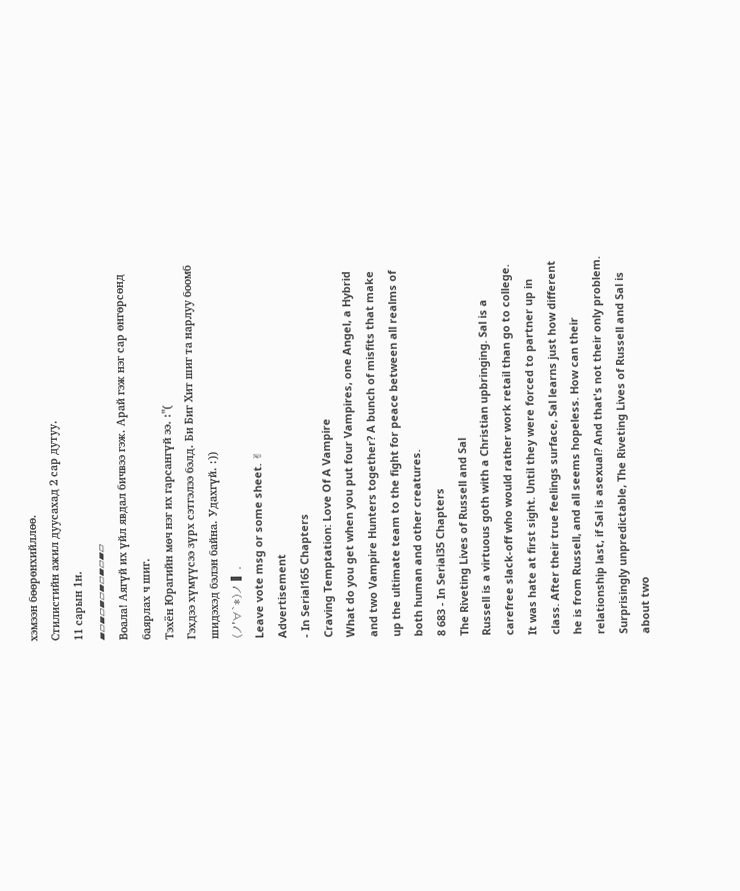хэмээн бөөрөнхийллөө.
Стилистийн ажил дуусахад 2 сар дутуу.
11 сарын 1н.
▰▱▰▱▰▱▰▱▰▱▰▱
Воала! Аягүй их үйл явдал бичвээ гэж. Арай гэж нэг сар өнгөрсөнд баярлах ч шиг.
Тэхён Юрагийн мөч нэг их гарсангүй ээ. :"(
Гэхдээ хүмүүсээ зүрх сэтгэлээ бэлд. Би Биг Хит шиг та нарлуу боомб шидэхэд бэлэн байна. Удахгүй. :))
(ノ'∀`*)ノ ▍.
Leave vote msg or some sheet. ✌
Advertisement
- In Serial165 Chapters
Craving Temptation: Love Of A Vampire
What do you get when you put four Vampires, one Angel, a Hybrid and two Vampire Hunters together? A bunch of misfits that make up the ultimate team to the fight for peace between all realms of both human and other creatures.
8 683 - In Serial35 Chapters
The Riveting Lives of Russell and Sal
Russell is a virtuous goth with a Christian upbringing. Sal is a carefree slack-off who would rather work retail than go to college. It was hate at first sight. Until they were forced to partner up in class. After their true feelings surface, Sal learns just how different he is from Russell, and all seems hopeless. How can their relationship last, if Sal is asexual? And that's not their only problem. Surprisingly unpredictable, The Riveting Lives of Russell and Sal is about two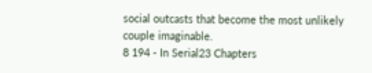social outcasts that become the most unlikely couple imaginable.
8 194 - In Serial23 Chapters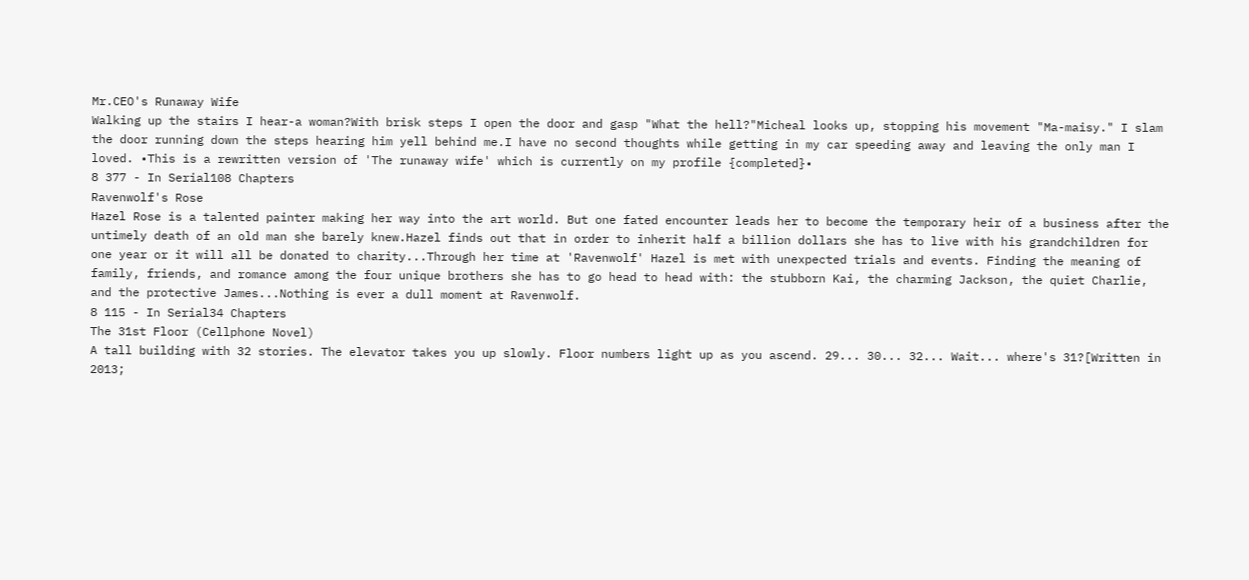Mr.CEO's Runaway Wife
Walking up the stairs I hear-a woman?With brisk steps I open the door and gasp "What the hell?"Micheal looks up, stopping his movement "Ma-maisy." I slam the door running down the steps hearing him yell behind me.I have no second thoughts while getting in my car speeding away and leaving the only man I loved. •This is a rewritten version of 'The runaway wife' which is currently on my profile {completed}•
8 377 - In Serial108 Chapters
Ravenwolf's Rose
Hazel Rose is a talented painter making her way into the art world. But one fated encounter leads her to become the temporary heir of a business after the untimely death of an old man she barely knew.Hazel finds out that in order to inherit half a billion dollars she has to live with his grandchildren for one year or it will all be donated to charity...Through her time at 'Ravenwolf' Hazel is met with unexpected trials and events. Finding the meaning of family, friends, and romance among the four unique brothers she has to go head to head with: the stubborn Kai, the charming Jackson, the quiet Charlie, and the protective James...Nothing is ever a dull moment at Ravenwolf.
8 115 - In Serial34 Chapters
The 31st Floor (Cellphone Novel)
A tall building with 32 stories. The elevator takes you up slowly. Floor numbers light up as you ascend. 29... 30... 32... Wait... where's 31?[Written in 2013;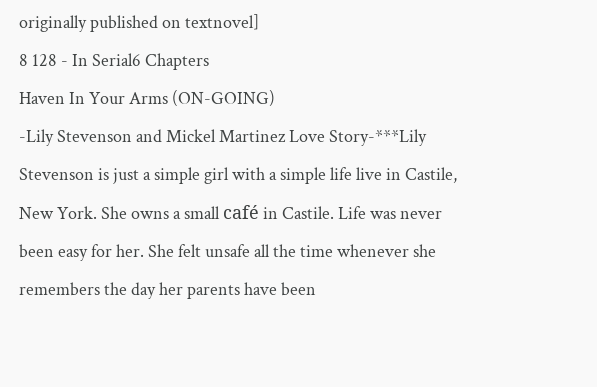originally published on textnovel]
8 128 - In Serial6 Chapters
Haven In Your Arms (ON-GOING)
-Lily Stevenson and Mickel Martinez Love Story-***Lily Stevenson is just a simple girl with a simple life live in Castile, New York. She owns a small café in Castile. Life was never been easy for her. She felt unsafe all the time whenever she remembers the day her parents have been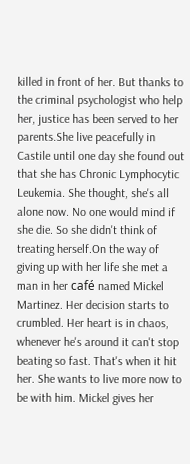killed in front of her. But thanks to the criminal psychologist who help her, justice has been served to her parents.She live peacefully in Castile until one day she found out that she has Chronic Lymphocytic Leukemia. She thought, she's all alone now. No one would mind if she die. So she didn't think of treating herself.On the way of giving up with her life she met a man in her café named Mickel Martinez. Her decision starts to crumbled. Her heart is in chaos, whenever he's around it can't stop beating so fast. That's when it hit her. She wants to live more now to be with him. Mickel gives her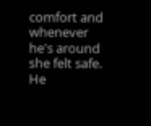comfort and whenever he's around she felt safe. He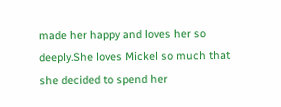made her happy and loves her so deeply.She loves Mickel so much that she decided to spend her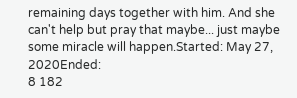remaining days together with him. And she can't help but pray that maybe... just maybe some miracle will happen.Started: May 27, 2020Ended:
8 182